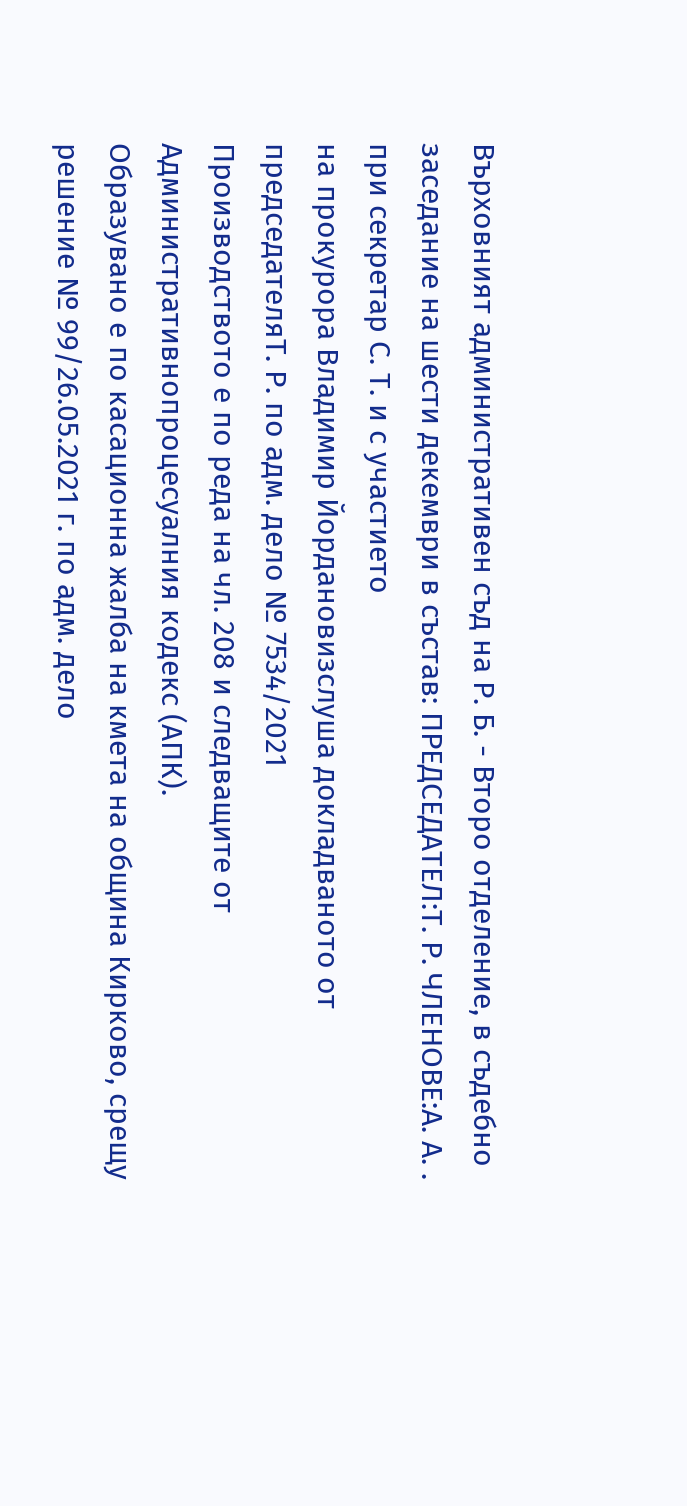Върховният административен съд на Р. Б. - Второ отделение, в съдебно заседание на шести декември в състав: ПРЕДСЕДАТЕЛ:Т. Р. ЧЛЕНОВЕ:А. А. . при секретар С. Т. и с участието
на прокурора Владимир Йордановизслуша докладваното от председателяТ. Р. по адм. дело № 7534/2021
Производството е по реда на чл. 208 и следващите от Административнопроцесуалния кодекс (АПК).
Образувано е по касационна жалба на кмета на община Кирково, срещу решение № 99/26.05.2021 г. по адм. дело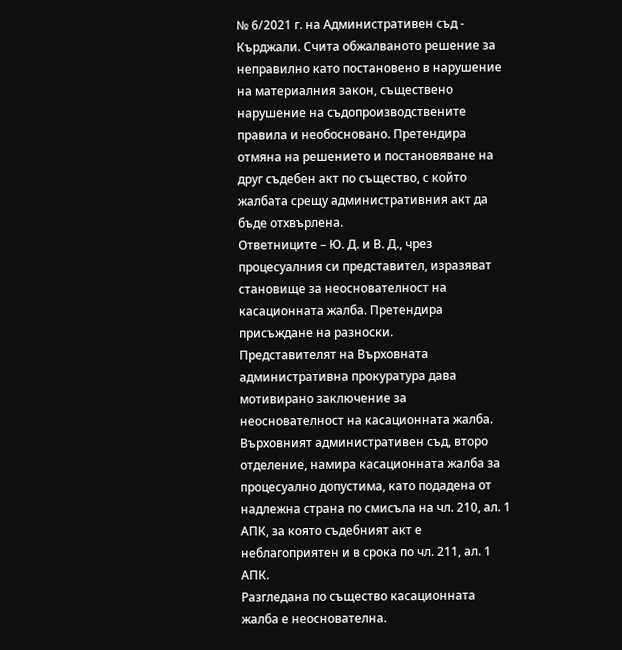№ 6/2021 г. на Административен съд - Кърджали. Счита обжалваното решение за неправилно като постановено в нарушение на материалния закон, съществено нарушение на съдопроизводствените правила и необосновано. Претендира отмяна на решението и постановяване на друг съдебен акт по същество, с който жалбата срещу административния акт да бъде отхвърлена.
Ответниците – Ю. Д. и В. Д., чрез процесуалния си представител, изразяват становище за неоснователност на касационната жалба. Претендира присъждане на разноски.
Представителят на Върховната административна прокуратура дава мотивирано заключение за неоснователност на касационната жалба.
Върховният административен съд, второ отделение, намира касационната жалба за процесуално допустима, като подадена от надлежна страна по смисъла на чл. 210, ал. 1 АПК, за която съдебният акт е неблагоприятен и в срока по чл. 211, ал. 1 АПК.
Разгледана по същество касационната жалба е неоснователна.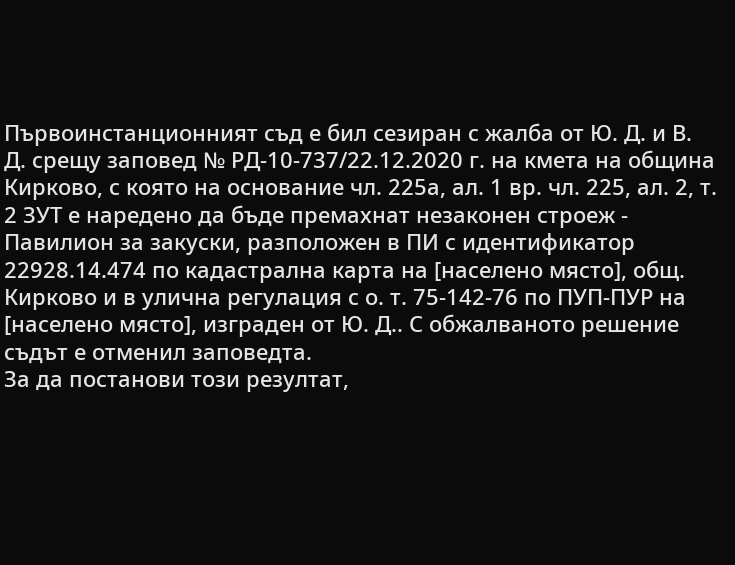Първоинстанционният съд е бил сезиран с жалба от Ю. Д. и В. Д. срещу заповед № РД-10-737/22.12.2020 г. на кмета на община Кирково, с която на основание чл. 225а, ал. 1 вр. чл. 225, ал. 2, т. 2 ЗУТ е наредено да бъде премахнат незаконен строеж - Павилион за закуски, разположен в ПИ с идентификатор 22928.14.474 по кадастрална карта на [населено място], общ. Кирково и в улична регулация с о. т. 75-142-76 по ПУП-ПУР на [населено място], изграден от Ю. Д.. С обжалваното решение съдът е отменил заповедта.
За да постанови този резултат,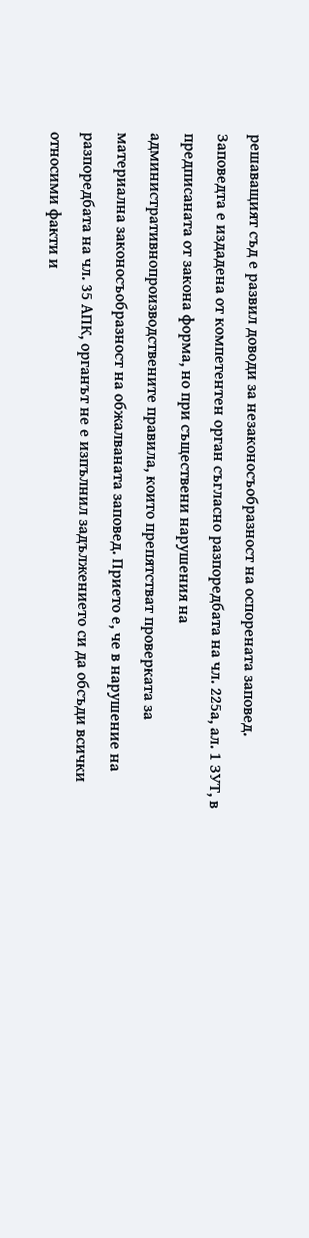решаващият съд е развил доводи за незаконосъобразност на оспорената заповед.
Заповедта е издадена от компетентен орган съгласно разпоредбата на чл. 225а, ал. 1 ЗУТ, в предписаната от закона форма, но при съществени нарушения на административнопроизводствените правила, които препятстват проверката за материална законосъобразност на обжалваната заповед. Прието е, че в нарушение на разпоредбата на чл. 35 АПК, органът не е изпълнил задължението си да обсъди всички относими факти и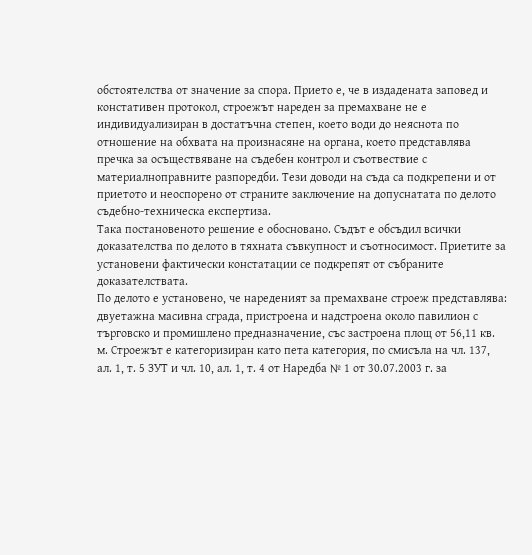обстоятелства от значение за спора. Прието е, че в издадената заповед и констативен протокол, строежът нареден за премахване не е индивидуализиран в достатъчна степен, което води до неяснота по отношение на обхвата на произнасяне на органа, което представлява пречка за осъществяване на съдебен контрол и съотвествие с материалноправните разпоредби. Тези доводи на съда са подкрепени и от приетото и неоспорено от страните заключение на допуснатата по делото съдебно-техническа експертиза.
Така постановеното решение е обосновано. Съдът е обсъдил всички доказателства по делото в тяхната съвкупност и съотносимост. Приетите за установени фактически констатации се подкрепят от събраните доказателствата.
По делото е установено, че нареденият за премахване строеж представлява: двуетажна масивна сграда, пристроена и надстроена около павилион с търговско и промишлено предназначение, със застроена площ от 56,11 кв. м. Строежът е категоризиран като пета категория, по смисъла на чл. 137, ал. 1, т. 5 ЗУТ и чл. 10, ал. 1, т. 4 от Наредба № 1 от 30.07.2003 г. за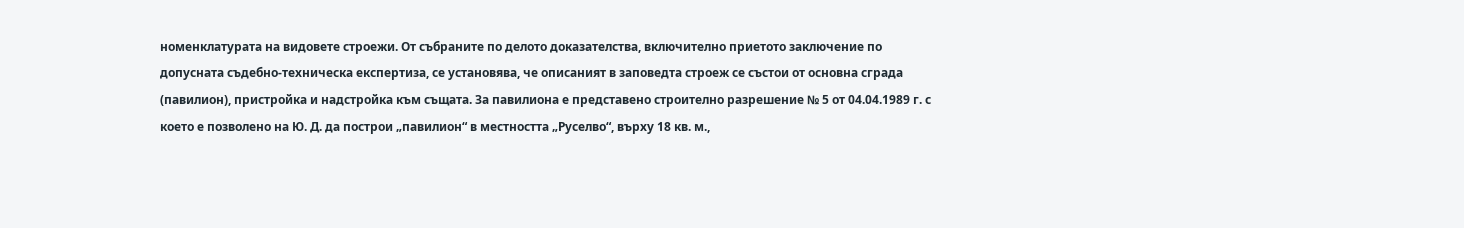номенклатурата на видовете строежи. От събраните по делото доказателства, включително приетото заключение по допусната съдебно-техническа експертиза, се установява, че описаният в заповедта строеж се състои от основна сграда (павилион), пристройка и надстройка към същата. За павилиона е представено строително разрешение № 5 от 04.04.1989 г. с което е позволено на Ю. Д. да построи „павилион“ в местността „Руселво“, върху 18 кв. м.,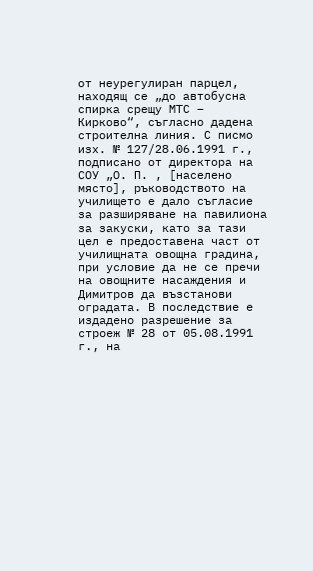от неурегулиран парцел, находящ се „до автобусна спирка срещу МТС – Кирково“, съгласно дадена строителна линия. С писмо изх. № 127/28.06.1991 г., подписано от директора на СОУ „О. П. , [населено място], ръководството на училището е дало съгласие за разширяване на павилиона за закуски, като за тази цел е предоставена част от училищната овощна градина, при условие да не се пречи на овощните насаждения и Димитров да възстанови оградата. В последствие е издадено разрешение за строеж № 28 от 05.08.1991 г., на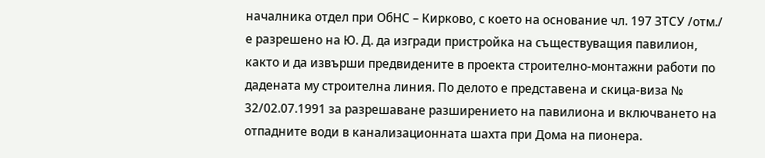началника отдел при ОбНС – Кирково, с което на основание чл. 197 ЗТСУ /отм./ е разрешено на Ю. Д. да изгради пристройка на съществуващия павилион, както и да извърши предвидените в проекта строително-монтажни работи по дадената му строителна линия. По делото е представена и скица-виза № 32/02.07.1991 за разрешаване разширението на павилиона и включването на отпадните води в канализационната шахта при Дома на пионера.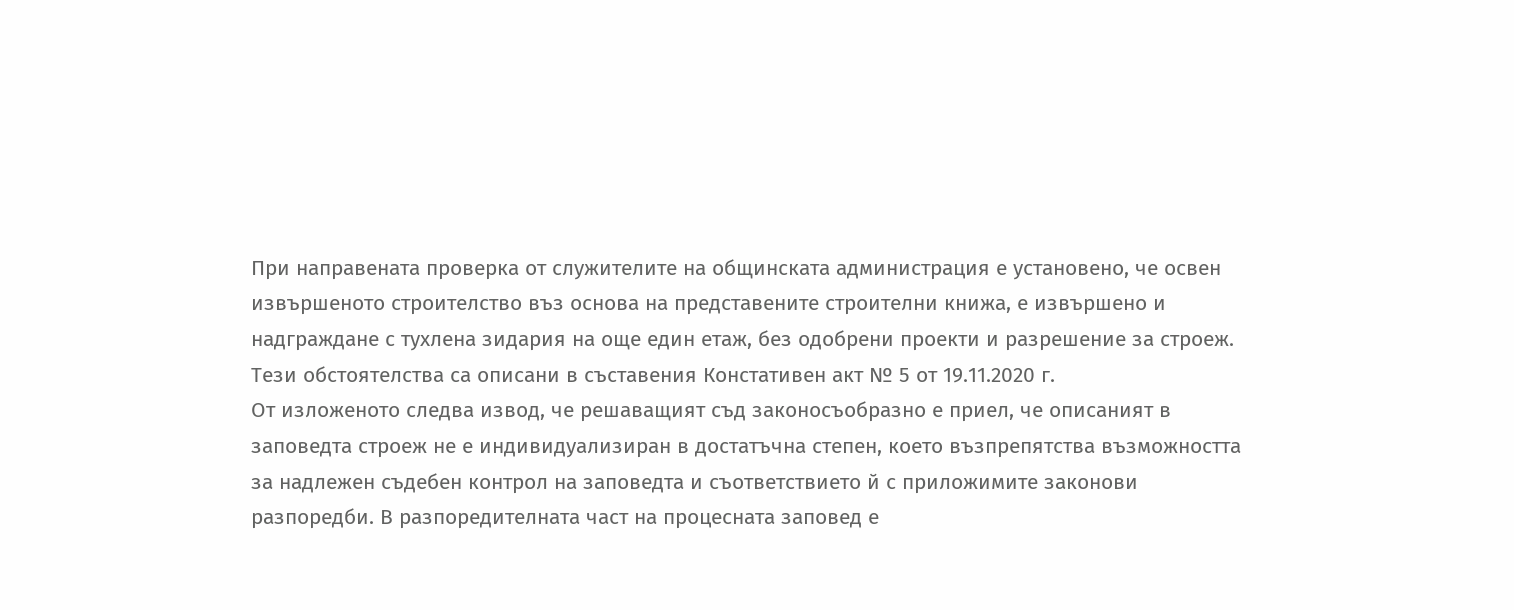При направената проверка от служителите на общинската администрация е установено, че освен извършеното строителство въз основа на представените строителни книжа, е извършено и надграждане с тухлена зидария на още един етаж, без одобрени проекти и разрешение за строеж. Тези обстоятелства са описани в съставения Констативен акт № 5 от 19.11.2020 г.
От изложеното следва извод, че решаващият съд законосъобразно е приел, че описаният в заповедта строеж не е индивидуализиран в достатъчна степен, което възпрепятства възможността за надлежен съдебен контрол на заповедта и съответствието й с приложимите законови разпоредби. В разпоредителната част на процесната заповед е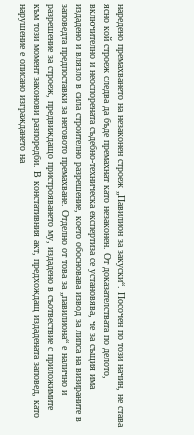наредено премахването на незаконен строеж „Павилион за закуски“. Посочен по този начин, не става ясно кой строеж следва да бъде премахнат като незаконен. От доказателствата по делото, включително и неоспорената съдебно-техническа експертиза се установява, че за същия има издадено и влязло в сила строително разрешение, което обосновава извод за липса на визираните в заповедта предпоставки за неговото премахване. Отделно от това за „павилиона“ е налично и разрешение за строеж, предвиждащо пристрояването му, издадено в съотвествие с приложимите към този момент законови разпоредби. В констативния акт, предхождащ издадената заповед, като нарушение е описано изграждането на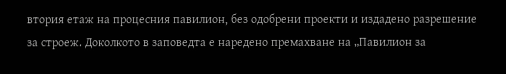втория етаж на процесния павилион, без одобрени проекти и издадено разрешение за строеж. Доколкото в заповедта е наредено премахване на „Павилион за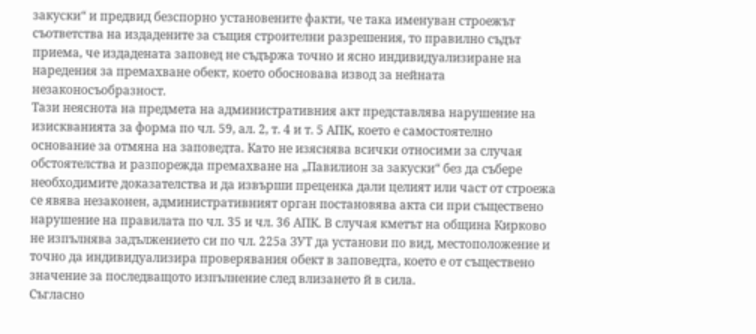закуски“ и предвид безспорно установените факти, че така именуван строежът съответства на издадените за същия строителни разрешения, то правилно съдът приема, че издадената заповед не съдържа точно и ясно индивидуализиране на наредения за премахване обект, което обосновава извод за нейната незаконосъобразност.
Тази неяснота на предмета на административния акт представлява нарушение на изискванията за форма по чл. 59, ал. 2, т. 4 и т. 5 АПК, което е самостоятелно основание за отмяна на заповедта. Като не изяснява всички относими за случая обстоятелства и разпорежда премахване на „Павилион за закуски“ без да събере необходимите доказателства и да извърши преценка дали целият или част от строежа се явява незаконен, административният орган постановява акта си при съществено нарушение на правилата по чл. 35 и чл. 36 АПК. В случая кметът на община Кирково не изпълнява задължението си по чл. 225а ЗУТ да установи по вид, местоположение и точно да индивидуализира проверявания обект в заповедта, което е от съществено значение за последващото изпълнение след влизането й в сила.
Съгласно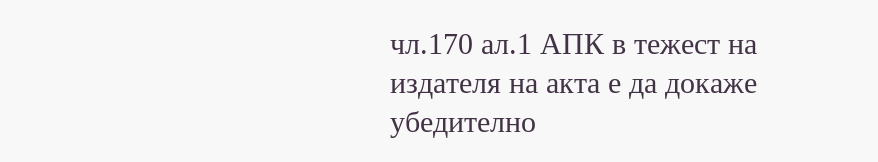чл.170 ал.1 АПК в тежест на издателя на акта е да докаже убедително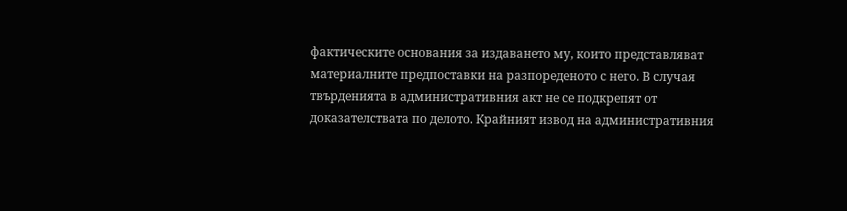фактическите основания за издаването му, които представляват материалните предпоставки на разпореденото с него. В случая твърденията в административния акт не се подкрепят от доказателствата по делото. Крайният извод на административния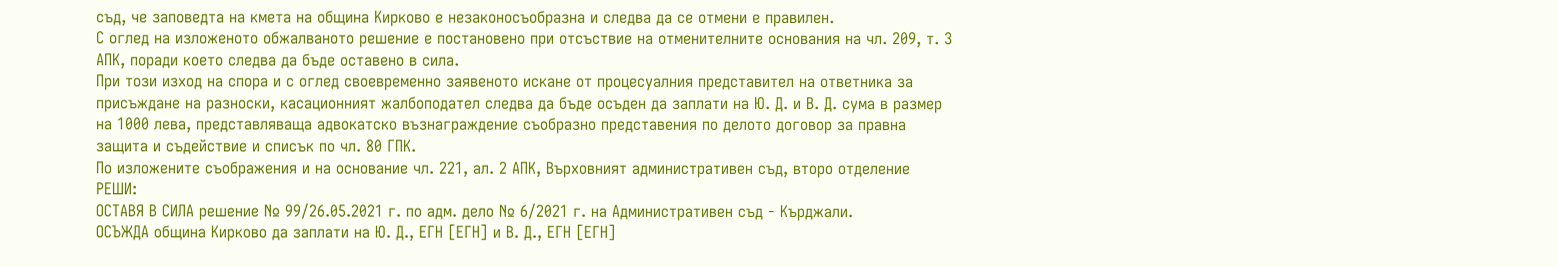съд, че заповедта на кмета на община Кирково е незаконосъобразна и следва да се отмени е правилен.
С оглед на изложеното обжалваното решение е постановено при отсъствие на отменителните основания на чл. 209, т. 3 АПК, поради което следва да бъде оставено в сила.
При този изход на спора и с оглед своевременно заявеното искане от процесуалния представител на ответника за присъждане на разноски, касационният жалбоподател следва да бъде осъден да заплати на Ю. Д. и В. Д. сума в размер на 1000 лева, представляваща адвокатско възнаграждение съобразно представения по делото договор за правна защита и съдействие и списък по чл. 80 ГПК.
По изложените съображения и на основание чл. 221, ал. 2 АПК, Върховният административен съд, второ отделение
РЕШИ:
ОСТАВЯ В СИЛА решение № 99/26.05.2021 г. по адм. дело № 6/2021 г. на Административен съд - Кърджали.
ОСЪЖДА община Кирково да заплати на Ю. Д., ЕГН [ЕГН] и В. Д., ЕГН [ЕГН]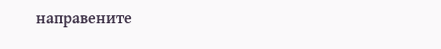направените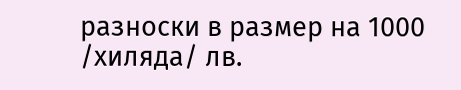разноски в размер на 1000 /хиляда/ лв.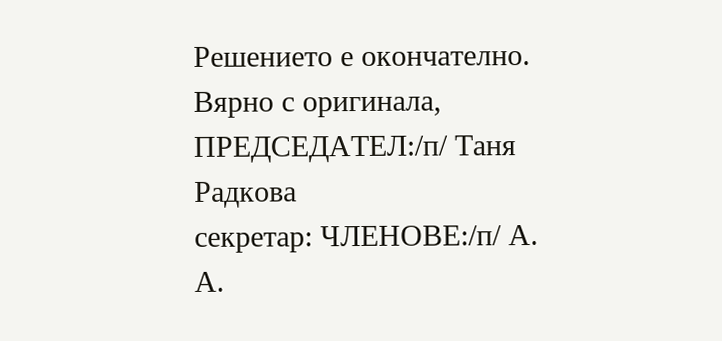Решението е окончателно.
Вярно с оригинала, ПРЕДСЕДАТЕЛ:/п/ Таня Радкова
секретар: ЧЛЕНОВЕ:/п/ А. А.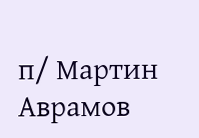п/ Мартин Аврамов